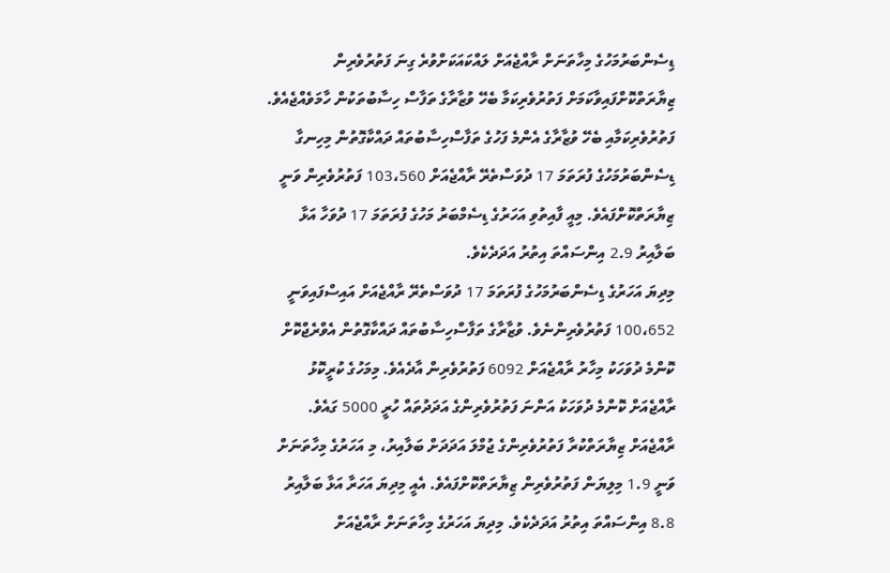ޑިސެންބަރުމަހުގެ މިހާތަނަށް ރާއްޖެއަށް ލައްކައަކަށްވުރެ ގިނަ ފަތުރުވެރިން ޒިޔާރަތްކޮށްފައިވާކަމަށް ފަތުރުވެރިކަމާ ބެހޭ ވުޒާރާގެ ތަފާސް ހިސާބުތަކުން ހާމަވެއްޖެއެވެ.
ފަތުރުވެރިކަމާއި ބެހޭ ވުޒާރާގެ އެންމެ ފަހުގެ ތަފާސްހިސާބުތައް ދައްކާގޮތުން މިހިނގާ ޑިސެންބަރުމަހުގެ ފުރަތަމަ 17 ދުވަސްތެރޭ ރާއްޖެއަށް 103،560 ފަތުރުވެރިން ވަނީ ޒިޔާރަތްކޮށްފައެވެ. މިއީ ފާއިތުވި އަހަރުގެ ޑިސެމްބަރު މަހުގެ ފުރަތަމަ 17 ދުވަހާ އަޅާ ބަލާއިރު 2.9 އިންސައްތަ އިތުރު އަދަދެކެވެ.
މިދިޔަ އަހަރުގެ ޑިސެންބަރުމަހުގެ ފުރަތަމަ 17 ދުވަސްތެރޭ ރާއްޖެއަށް އައިސްފައިވަނީ 100،652 ފަތުރުވެރިންނެވެ. ވުޒާރާގެ ތަފާސްހިސާބުތައް ދައްކާގޮތުން އެވްރެޖްކޮށް ކޮންމެ ދުވަހަކު މިހާރު ރާއްޖެއަށް 6092 ފަތުރުވެރިން އާދެއެވެ. މިމަހުގެ ކުރީކޮޅު ރާއްޖެއަށް ކޮންމެ ދުވަހަކު އަންނަ ފަތުރުވެރިންގެ އަދަދުތައް ހުރީ 5000 ގައެވެ.
ރާއްޖެއަށް ޒިޔާރަތްކުރާ ފަތުރުވެރިންގެ ޖުމްލަ އަދަދަށް ބަލާއިރު، މި އަހަރުގެ މިހާތަނަށް ވަނީ 1.9 މިލިޔަން ފަތުރުވެރިން ޒިޔާރަތްކޮށްފައެވެ. އެއީ މިދިޔަ އަހަރާ އަޅާ ބަލާއިރު 8.8 އިންސައްތަ އިތުރު އަދަދެކެވެ. މިދިޔަ އަހަރުގެ މިހާތަނަށް ރާއްޖެއަށް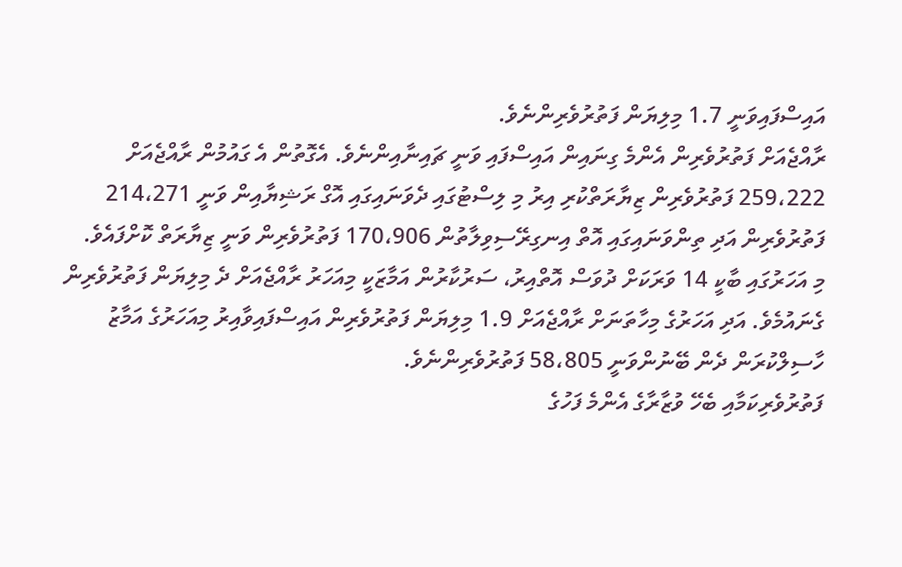އައިސްފައިވަނީ 1.7 މިލިޔަން ފަތުރުވެރިންނެވެ.
ރާއްޖެއަށް ފަތުރުވެރިން އެންމެ ގިނައިން އައިސްފައި ވަނީ ޗައިނާއިންނެވެ. އެގޮތުން އެ ގައުމުން ރާއްޖެއަށް 259،222 ފަތުރުވެރިން ޒިޔާރަތްކުރި އިރު މި ލިސްޓުގައި ދެވަނައިގައި އޮގް ރަޝިޔާއިން ވަނީ 214،271 ފަތުރުވެރިން އަދި ތިންވަނައިގައި އޮތް އިނގިރޭސިވިލާތުން 170،906 ފަތުރުވެރިން ވަނީ ޒިޔާރަތް ކޮށްފައެވެ.
މި އަހަރުގައި ބާކީ 14 ވަރަކަށް ދުވަސް އޮތްއިރު، ސަރުކާރުން އަމާޒަކީ މިއަހަރު ރާއްޖެއަށް ދެ މިލިޔަން ފަތުރުވެރިން ގެނައުމެވެ. އަދި އަހަރުގެ މިހާތަނަށް ރާއްޖެއަށް 1.9 މިލިޔަން ފަތުރުވެރިން އައިސްފައިވާއިރު މިއަހަރުގެ އަމާޒު ހާސިލްކުރަން ދެން ބޭނުންވަނީ 58،805 ފަތުރުވެރިންނެވެ.
ފަތުރުވެރިކަމާއި ބެހޭ ވުޒާރާގެ އެންމެ ފަހުގެ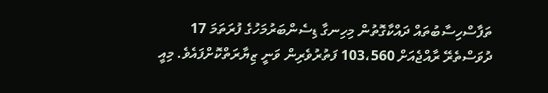ތަފާސްހިސާބުތައް ދައްކާގޮތުން މިހިނގާ ޑިސެންބަރުމަހުގެ ފުރަތަމަ 17 ދުވަސްތެރޭ ރާއްޖެއަށް 103،560 ފަތުރުވެރިން ވަނީ ޒިޔާރަތްކޮށްފައެވެ. މިއީ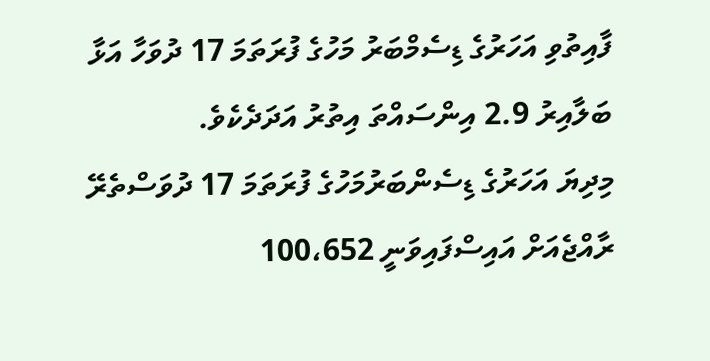ފާއިތުވި އަހަރުގެ ޑިސެމްބަރު މަހުގެ ފުރަތަމަ 17 ދުވަހާ އަޅާ ބަލާއިރު 2.9 އިންސައްތަ އިތުރު އަދަދެކެވެ.
މިދިޔަ އަހަރުގެ ޑިސެންބަރުމަހުގެ ފުރަތަމަ 17 ދުވަސްތެރޭ ރާއްޖެއަށް އައިސްފައިވަނީ 100،652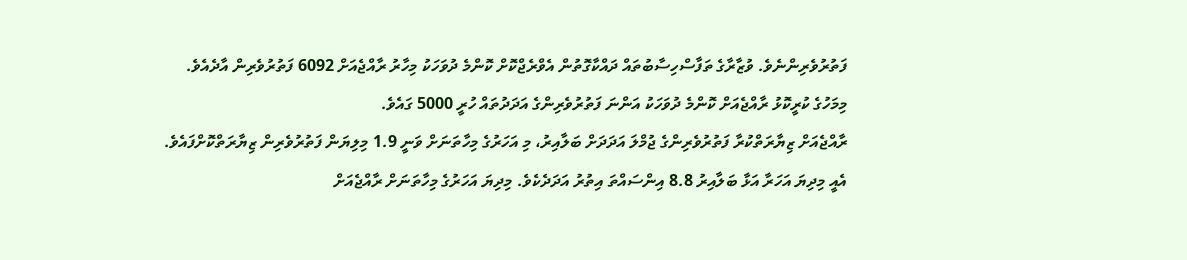ފަތުރުވެރިންނެވެ. ވުޒާރާގެ ތަފާސްހިސާބުތައް ދައްކާގޮތުން އެވްރެޖްކޮށް ކޮންމެ ދުވަހަކު މިހާރު ރާއްޖެއަށް 6092 ފަތުރުވެރިން އާދެއެވެ. މިމަހުގެ ކުރީކޮޅު ރާއްޖެއަށް ކޮންމެ ދުވަހަކު އަންނަ ފަތުރުވެރިންގެ އަދަދުތައް ހުރީ 5000 ގައެވެ.
ރާއްޖެއަށް ޒިޔާރަތްކުރާ ފަތުރުވެރިންގެ ޖުމްލަ އަދަދަށް ބަލާއިރު، މި އަހަރުގެ މިހާތަނަށް ވަނީ 1.9 މިލިޔަން ފަތުރުވެރިން ޒިޔާރަތްކޮށްފައެވެ. އެއީ މިދިޔަ އަހަރާ އަޅާ ބަލާއިރު 8.8 އިންސައްތަ އިތުރު އަދަދެކެވެ. މިދިޔަ އަހަރުގެ މިހާތަނަށް ރާއްޖެއަށް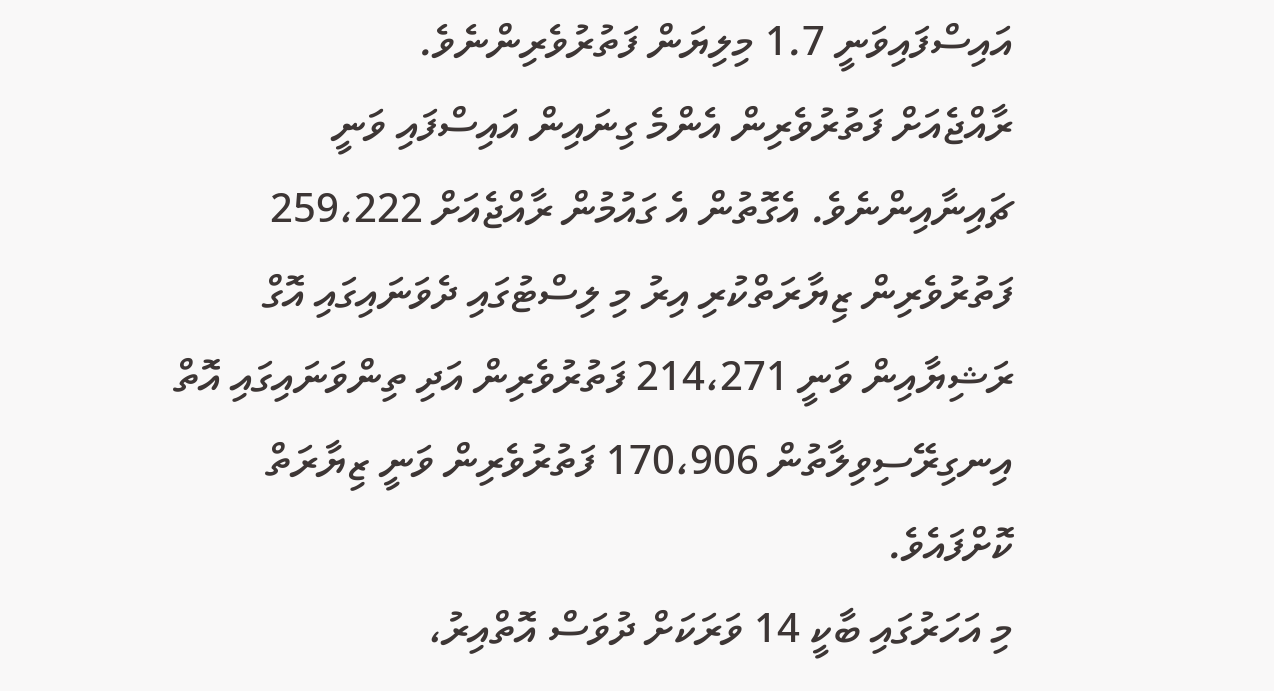އައިސްފައިވަނީ 1.7 މިލިޔަން ފަތުރުވެރިންނެވެ.
ރާއްޖެއަށް ފަތުރުވެރިން އެންމެ ގިނައިން އައިސްފައި ވަނީ ޗައިނާއިންނެވެ. އެގޮތުން އެ ގައުމުން ރާއްޖެއަށް 259،222 ފަތުރުވެރިން ޒިޔާރަތްކުރި އިރު މި ލިސްޓުގައި ދެވަނައިގައި އޮގް ރަޝިޔާއިން ވަނީ 214،271 ފަތުރުވެރިން އަދި ތިންވަނައިގައި އޮތް އިނގިރޭސިވިލާތުން 170،906 ފަތުރުވެރިން ވަނީ ޒިޔާރަތް ކޮށްފައެވެ.
މި އަހަރުގައި ބާކީ 14 ވަރަކަށް ދުވަސް އޮތްއިރު،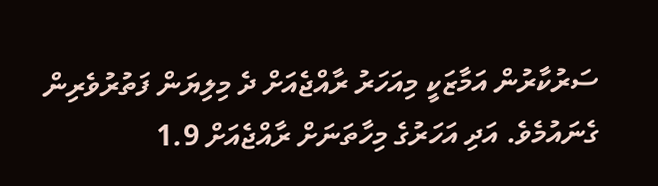ސަރުކާރުން އަމާޒަކީ މިއަހަރު ރާއްޖެއަށް ދެ މިލިޔަން ފަތުރުވެރިން ގެނައުމެވެ. އަދި އަހަރުގެ މިހާތަނަށް ރާއްޖެއަށް 1.9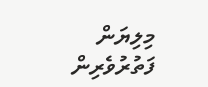މިލިޔަން ފަތުރުވެރިން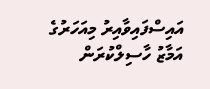އައިސްފައިވާއިރު މިއަހަރުގެ އަމާޒު ހާސިލްކުރަން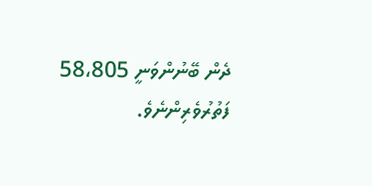ދެން ބޭނުންވަނީ 58،805 ފަތުރުވެރިންނެވެ.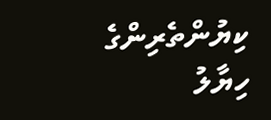ކިޔުންތެރިންގެ ހިޔާލު